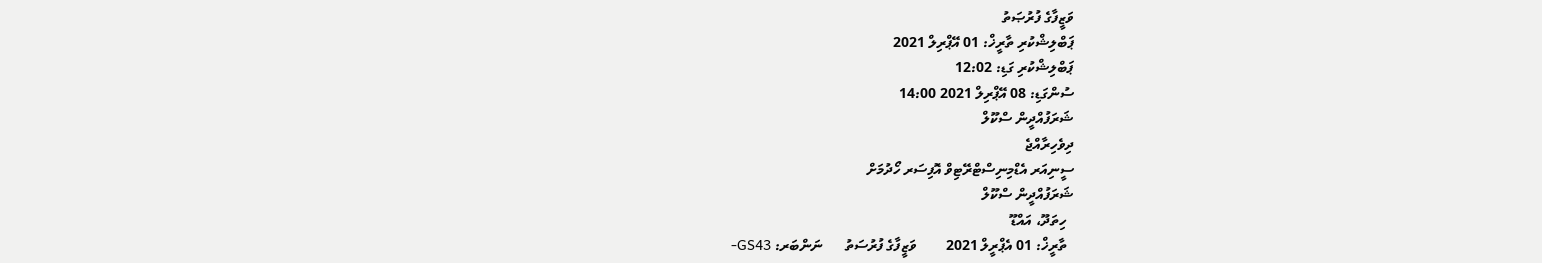ވަޒީފާގެ ފުރުޞަތު
ޕަބްލިޝްކުރި ތާރީޚް: 01 އޭޕްރިލް 2021
ޕަބްލިޝްކުރި ގަޑި: 12:02
ސުންގަޑި: 08 އޭޕްރިލް 2021 14:00
ޝަރަފުއްދީން ސްކޫލް
ދިވެހިރާއްޖެ
ސީނިއަރ އެޑްމިނިސްޓްރޭޓިވް އޮފިސަރ ހޯދުމަށް
ޝަރަފުއްދީން ސްކޫލް
  ހިތަދޫ، އައްޑޫ
  ތާރީޚް: 01 އެޕްރީލް 2021        ވަޒީފާގެ ފުރުސަތު      ނަންބަރ: GS43-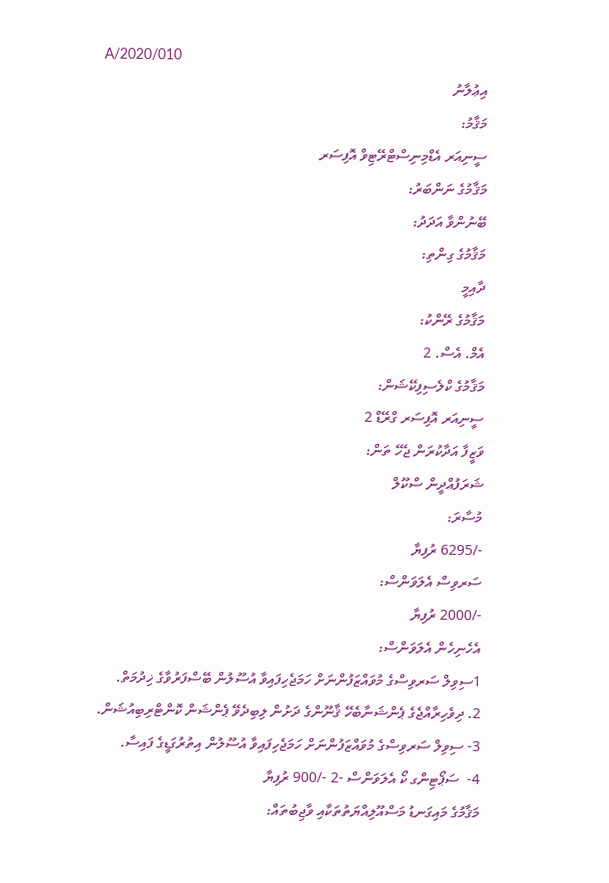A/2020/010
އިޢުލާނު
މަޤާމު:
ސީނިއަރ އެޑްމިނިސްޓްރޭޓިވް އޮފިސަރ
މަޤާމުގެ ނަންބަރު:
ބޭނުންވާ އަދަދު:
މަޤާމުގެ ގިންތި:
ދާއިމީ
މަޤާމުގެ ރޭންކު:
އެމް. އެސް. 2
މަޤާމުގެ ކްލެސިފިކޭޝަން:
ސީނިއަރ އޮފިސަރ ގްރޭޑް 2
ވަޒީފާ އަދާކުރަން ޖެހޭ ތަން:
ޝަރަފުއްދީން ސްކޫލް
މުސާރަ:
-/6295 ރުފިޔާ
ސަރވިސް އެލަވަންސް:
-/2000 ރުފިޔާ
އެހެނިހެން އެލަވަންސް:
1ސިވިލް ސަރވިސްގެ މުވައްޒަފުންނަށް ހަމަޖެހިފައިވާ އުސޫލުން ބޭސްފަރުވާގެ ޚިދުމަތް.
2. ދިވެހިރާއްޖެގެ ޕެންޝަނާބެހޭ ޤާނޫންގެ ދަށުން ލިބިދެވޭ ޕެންޝަން ކޮންޓްރިބިއުޝަން.
3- ސިވިލް ސަރވިސްގެ މުވައްޒަފުންނަށް ހަމަޖެހިފައިވާ އުސޫލުން އިތުރުގަޑީގެ ފައިސާ.
4-  ސަޕޯޓިންގ ކޯ އެލަވަންސް -2 -/900 ރުފިޔާ
މަޤާމުގެ މައިގަނޑު މަސްއޫލިއްޔަތުތަކާއި ވާޖިބުތައް: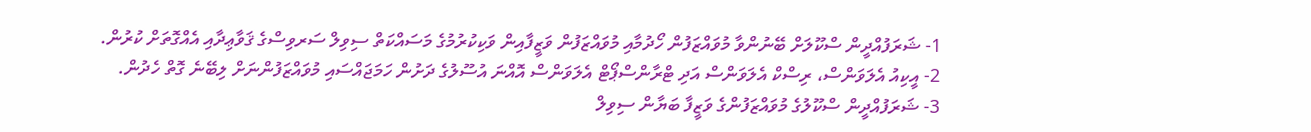1- ޝަރަފުއްދީން ސްކޫލަށް ބޭނުންވާ މުވައްޒަފުން ހޯދުމާއި މުވައްޒަފުން ވަޒީފާއިން ވަކިކުރުމުގެ މަސައްކަތް ސިވިލް ސަރވިސްގެ ޤަވާޢިދާއި އެއްގޮތަށް ކުރުން.
2- އީކިއު އެލަވަންސް، ރިސްކް އެލަވަންސް އަދި ޓްރާންސްޕޯޓް އެލަވަންސް އޮއްނަ އުސޫލުގެ ދަށުން ހަމަޖައްސައި މުވައްޒަފުންނަށް ލިބޭނެ ގޮތް ހެދުން.
3- ޝަރަފުއްދީން ސްކޫލުގެ މުވައްޒަފުންގެ ވަޒީފާ ބަޔާން ސިވިލް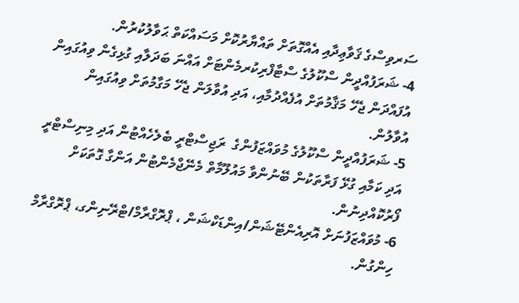ސަރވިސްގެ ޤަވާޢިދާއި އެއްގޮތަށް ތައްޔާރުކޮށް މަސައްކަތް ޙަވާލުކުރުން.
4- ޝަރަފުއްދީން ސްކޫލުގެ ސްޓާފްރިކުރމެންޓަށް އައްނަ ބަދަލާއި ގުޅިގެން ވިއުގައިން އުފައްދަން ޖެހޭ މަޤާމުތަށް އުފެއްދުމާއި، އަދި އުވާލަން ޖެހޭ މަގާމުތަށް ވިއުގައިން އުވާލުން.
5- ޝަރަފުއްދީން ސްކޫލުގެ މުވައްޒަފުންގެ  ރަޖިސްޓްރީ ބެލެހެއްޓުން އަދި މިނިސްޓްރީ އަދި ކަމާއި ގުޅޭ ފަރާތަކުން ބޭނުންވާ މައުލޫމާތް މެނޭޖްމެންޓުން އަންގާ ގޮތަކަށް ފޯރުކޮއްދިނުން.
6- މުވައްޒަފުނަށް އޮރިއެންޓޭޝަން/އިންޑަކްޝަން ، ޕްރޮގްރާމް/ޓްރޭނިންގ، ޕްރޮގްރާމް ހިންގުން.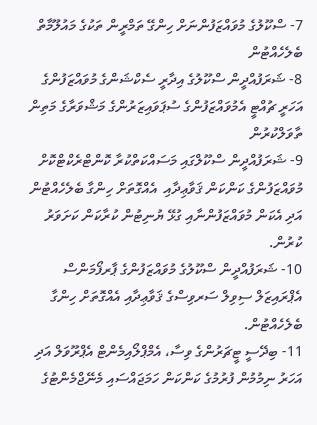7- ސްކޫލުގެ މުވައްޒަފުންނަށް ހިންގޭ ތަމްރީން ތަކުގެ މައުލޫމާތް ބެލެހެއްޓުން
8- ޝަރަފުއްދީން ސްކޫލުގެ އިދާރީ ސެކްޝަންގެ މުވައްޒަފުންގެ އަހަރީ ޗުއްޓީ އެމުވައްޒަފުންގެ ސުޕަވައިޒަރުންގެ މަޝްވަރާގެ މަތިން ތާވަލްކުރުން
9- ޝަރަފުއްދީން ސްކޫލްގައި މަސައްކަތްކުރާ ކޮންޓްރެކްޓްކޮށް މުވައްޒަފުންގެ ކަންކަން ޤަވާޢިދާއި  އެއްގޮތަށް ހިންގާ ބެލެހެއްޓުން އަދި އެކަން މުވައްޒަފުންނާއި ގުޅޭ ޔުނިޓުން ކުރާކަން ކަށަވަރު ކުރުން.
10- ޝަރަފުއްދީން ސްކޫލުގެ މުވައްޒަފުންގެ ޕާރފޯމަންސް އެޕްރައިޒަލް ސިވިލް ސަރވިސްގެ ޤަވާޢިދާއި އެއްގޮތަށް ހިންގާ ބެލެހެއްޓުން.
11- ބިދޭސީ ޓީޗަރުންގެ ވިސާ، އެމްޕްލޯއިމެންޓް އެޕްރޫވަލް އަދި އަހަރު ނިމުމުން ފުރުމުގެ ކަންކަން ހަމަޖައްސައި މެނޭޖްމެންޓުގެ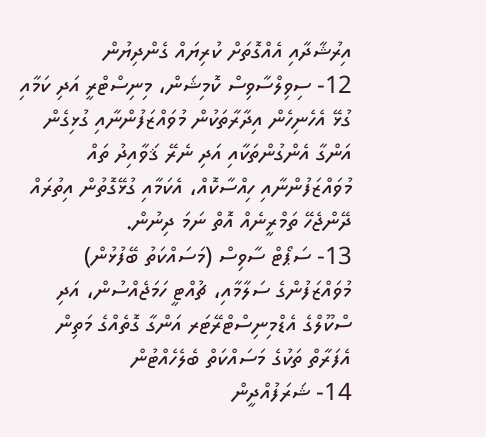އިރުޝާދާއި އެއްގޮތަށް ކުރިޔައް ގެންދިޔުން
12- ސިވިލްސާވިސް ކޮމިޝަން، މިނިސްޓްރީ އަދި ކަމާއި ގުޅޭ އެހެނިހެން އިދާރާތަކުން މުވައްޒަފުންނާއި ގުޅިގެން އަންގާ އެންގުންތަކާއި އަދި ނެރޭ ޤަވާއިދު ތައް މުވައްޒަފުންނާއި ހިއްސާކޮއް، އެކަމާއި ގުޅޭގޮތުން އިތުރައް ދޭންޖެހޭ ތަމްރީނެއް އޮތް ނަމަ ދިނުން.
13- ސަޕޯޓް ސާވިސް (މަސައްކަތު ބޭފުޅުން) މުވައްޒަފުންގެ ސަލާމާއި، ޗުއްޓީ ހަމަޖެއްސުން، އަދި ސްކޫލްގެ އެޑްމިނިސްޓްރޭޓަރ އަންގާ ގޮތެއްގެ މަތިން އެފަރާތް ތަކުގެ މަސައްކަތް ބެލެހެއްޓުން
14- ޝަރަފުއްދީން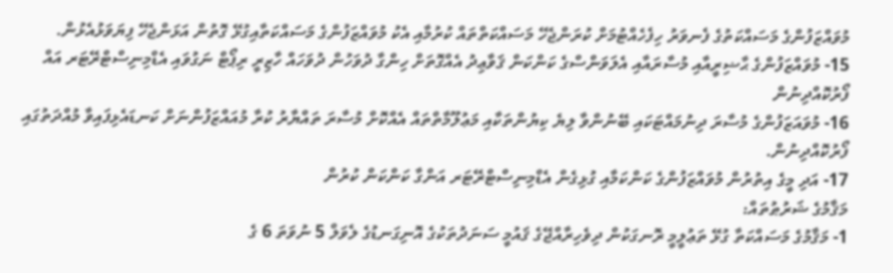މުވައްޒަފުންގެ މަސައްކަތުގެ ފެނވަރު ހިފެހެއްޓުމަށް ކުރަންޖެހޭ މަސައްކަތްތައް ކުރުމާއި އެކު މުވައްޒަފުންގެ މަސައްކަތާއިގުޅޭ ގޮތުން އަޅަންޖެހޭ ފިޔަވަޅުއެޅުން.
15- މުވައްޒަފުންގެ ޙާޟިރީއާއި މުސާރައާއި އެލަވަންސްގެ ކަންކަން ޤަވާޢިދު އެއްގޮތަށް ހިންގާ ދުވަހުން ދުވަހައް ހާޒިރީ ރިޕޯޓް ނަގުވައި އެޑްމިނިސްޓްރޭޓަރ އައް ފޯރުކޮއްދިނުން
16- މުވައަޒަފުންގެ މުސާރަ ދިނުމައްޓަކައި ބޭނުންވާ ލިޔެ ކިޔުންތަކާއި މަޢުލޫމާތްތައް އެއްކޮށް މުސާރަ ތައްޔާރު ކުރާ މުއައްޒަފުންނަށް ކަނޑައެޅިފައިވާ މުއްދަތުގައި ފޯރުކޮއްދިނުން.
17- އަދި މީގެ އިތުރުން މުވައްޒަފުންގެ ކަންކަމާއި ގުޅިގެން އެޑްމިނިސްޓްރޭޓަރ އަންގާ ކަންކަން ކުރުން
މަޤާމުގެ ޝަރުޠުތައް:
1- މަޤާމުގެ މަސައްކަތާ ގުޅޭ ތަޢުލީމީ ރޮނގަކުން ދިވެހިރާއްޖޭގެ ޤައުމީ ސަނަދުތަކުގެ އޮނިގަނޑުގެ ލެވަލް 5 ނުވަތަ 6 ގެ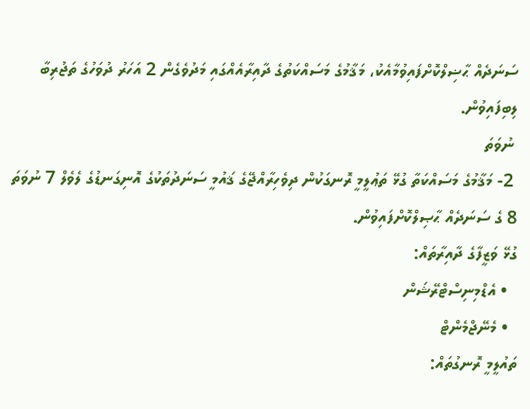ސަނަދެއް ޙާޟިލްކޮށްފައިވުމާއެކު، މަޤާމުގެ މަސައްކަތުގެ ދާއިރާއެއްގައި މަދުވެގެން 2 އަހަރު ދުވަހުގެ ތަޖުރިބާ ލިބިފައިވުން.
 ނުވަތަ
 2- މަޤާމުގެ މަސައްކަތާ ގުޅޭ ތަޢުލީމީ ރޮނގަކުން ދިވެހިރާއްޖޭގެ ޤައުމީ ސަނަދުތަކުގެ އޮނިގަނޑުގެ ލެވެލް 7 ނުވަތަ 8 ގެ ސަނަދެއް ޙާޞިލްކޮށްފައިވުން.
ގުޅޭ ވަޒީފާގެ ދާއިރާތައް:
  • އެޑްމިނިސްޓްރޭޝަން
  • މެނޭޖްމެންޓް
ތައުލީމީ ރޮނގުތައް: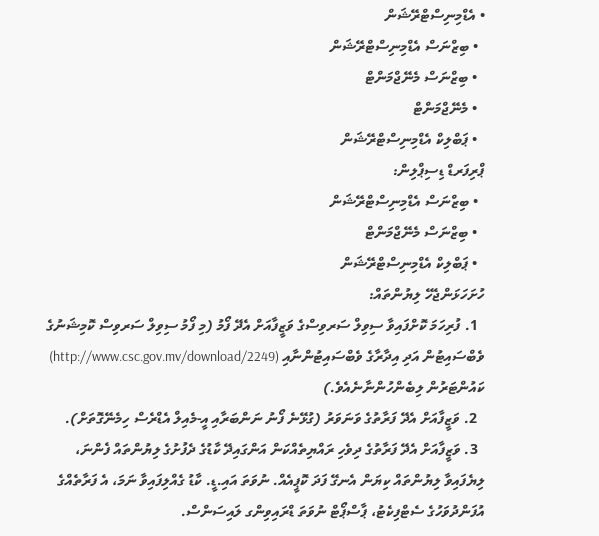• އެޑްމިނިސްޓްރޭޝަން
  • ބިޒްނަސް އެޑްމިނިސްޓްރޭޝަން
  • ބިޒްނަސް މެނޭޖްމަންޓް
  • މެނޭޖްމަންޓް
  • ޕަބްލިކް އެޑްމިނިސްޓްރޭޝަން
ޕްރިފަރޑް ޑިސިޕްލިން:
  • ބިޒްނަސް އެޑްމިނިސްޓްރޭޝަން
  • ބިޒްނަސް މެނޭޖްމަންޓް
  • ޕަބްލިކް އެޑްމިނިސްޓްރޭޝަން
ހުށަހަޅަންޖެހޭ ލިޔުންތައް:
  1. ފުރިހަމަ ކޮށްފައިވާ ސިވިލް ސަރވިސްގެ ވަޒީފާއަށް އެދޭ ފޯމު (މި ފޯމު ސިވިލް ސަރވިސް ކޮމިޝަނުގެ ވެބްސައިޓުން އަދި އިދާރާގެ ވެބްސައިޓުންނާއި (http://www.csc.gov.mv/download/2249) ކައުންޓަރުން ލިބެންހުންނާނެއެވެ.)
  2. ވަޒީފާއަށް އެދޭ ފަރާތުގެ ވަނަވަރު (ގުޅޭނެ ފޯނު ނަންބަރާއި އީ-މެއިލް އެޑްރެސް ހިމެނޭގޮތަށް).
  3. ވަޒީފާއަށް އެދޭ ފަރާތުގެ ދިވެހި ރައްޔިތެއްކަން އަންގައިދޭ ކާޑުގެ ދެފުށުގެ ލިޔުންތައް ފެންނަ، ލިޔެފައިވާ ލިޔުންތައް ކިޔަން އެނގޭ ފަދަ ކޮޕީއެއް. ނުވަތަ އައި.ޑީ. ކާޑު ގެއްލިފައިވާ ނަމަ، އެ ފަރާތެއްގެ އުފަންދުވަހުގެ ސެޓްފިކެޓު، ޕާސްޕޯޓް ނުވަތަ ޑްރައިވިންގ ލައިސަންސް.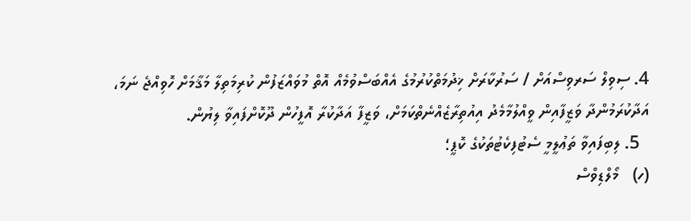4. ސިވިލް ސަރވިސްއަށް / ސަރުކާރަށް ޚިދުމަތްކުރުމުގެ އެއްބަސްވުމެއް އޮތް މުވައްޒަފުން ކުރިމަތިލާ މަޤާމަށް ހޮވިއްޖެ ނަމަ، އަދާކުރަމުންދާ ވަޒީފާއިން ވީއްލުމާމެދު އިއުތިރާޒެއްނެތްކަމަށް، ވަޒީފާ އަދާކުރާ އޮފީހުން ދޫކޮށްފައިވާ ލިޔުން.
  5. ލިބިފައިވާ ތަޢުލީމީ ސެޓުފިކެޓުތަކުގެ ކޮޕީ؛
(ހ)   މޯލްޑިވްސް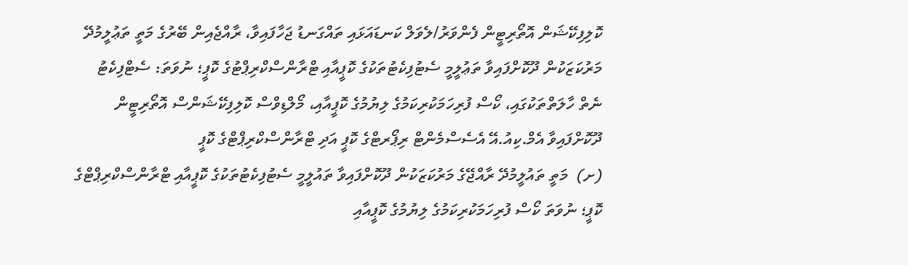ކޮލިފިކޭޝަން އޮތޯރިޓީން ފެންވަރު/ލެވަލް ކަނޑައަޅައި ތައްގަނޑު ޖަހާފައިވާ، ރާއްޖެއިން ބޭރުގެ މަތީ ތަޢުލީމުދޭ މަރުކަޒަކުން ދޫކޮށްފައިވާ ތަޢުލީމީ ސެޓުފިކެޓުތަކުގެ ކޮޕީއާއި ޓްރާންސްކްރިޕްޓުގެ ކޮޕީ؛ ނުވަތަ: ސެޓްފިކެޓު ނެތް ހާލަތްތަކުގައި، ކޯސް ފުރިހަމަކުރިކަމުގެ ލިޔުމުގެ ކޮޕީއާއި، މޯލްޑިވްސް ކޮލިފިކޭޝަންސް އޮތޯރިޓީން ދޫކޮށްފައިވާ އެމް.ކިއު.އޭ އެސެސްމެންޓް ރިޕޯރޓްގެ ކޮޕީ އަދި ޓްރާންސްކްރިޕްޓްގެ ކޮޕީ
(ށ)  މަތީ ތައުލީމުދޭ ރާއްޖޭގެ މަރުކަޒަކުން ދޫކޮށްފައިވާ ތައުލީމީ ސެޓުފިކެޓުތަކުގެ ކޮޕީއާއި ޓްރާންސްކްރިޕްޓްގެ ކޮޕީ؛ ނުވަތަ ކޯސް ފުރިހަމަކުރިކަމުގެ ލިޔުމުގެ ކޮޕީއާއި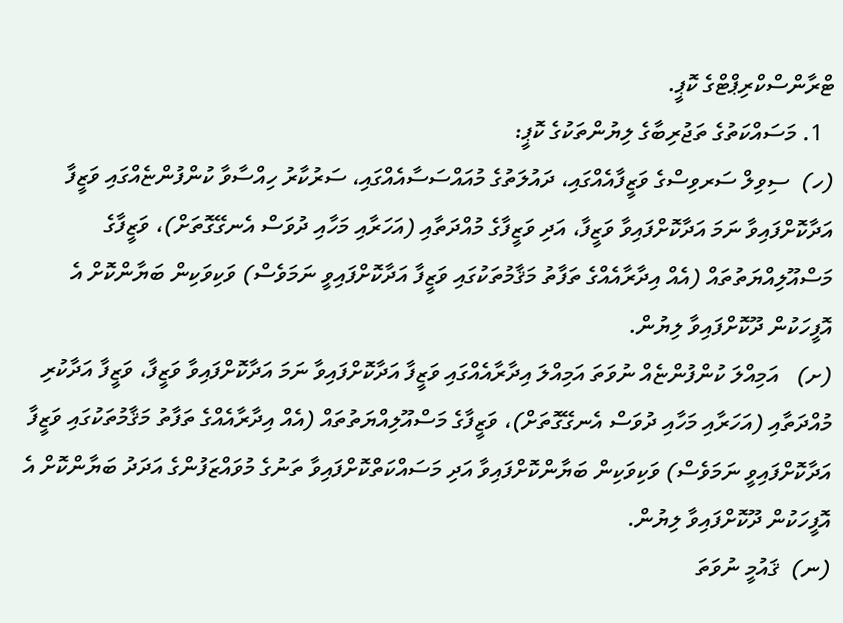ޓްރާންސްކްރިޕްޓްގެ ކޮޕީ.
  1. މަސައްކަތުގެ ތަޖުރިބާގެ ލިޔުންތަކުގެ ކޮޕީ:
(ހ)  ސިވިލް ސަރވިސްގެ ވަޒީފާއެއްގައި، ދައުލަތުގެ މުއައްސަސާއެއްގައި، ސަރުކާރު ހިއްސާވާ ކުންފުންޏެއްގައި ވަޒީފާ އަދާކޮށްފައިވާ ނަމަ އަދާކޮށްފައިވާ ވަޒީފާ، އަދި ވަޒީފާގެ މުއްދަތާއި (އަހަރާއި މަހާއި ދުވަސް އެނގޭގޮތަށް)، ވަޒީފާގެ މަސްއޫލިއްޔަތުތައް (އެއް އިދާރާއެއްގެ ތަފާތު މަޤާމުތަކުގައި ވަޒީފާ އަދާކޮށްފައިވީ ނަމަވެސް) ވަކިވަކިން ބަޔާންކޮށް އެ އޮފީހަކުން ދޫކޮށްފައިވާ ލިޔުން.
(ށ)   އަމިއްލަ ކުންފުންޏެއް ނުވަތަ އަމިއްލަ އިދާރާއެއްގައި ވަޒީފާ އަދާކޮށްފައިވާ ނަމަ އަދާކޮށްފައިވާ ވަޒީފާ، ވަޒީފާ އަދާކުރި މުއްދަތާއި (އަހަރާއި މަހާއި ދުވަސް އެނގޭގޮތަށް)، ވަޒީފާގެ މަސްއޫލިއްޔަތުތައް (އެއް އިދާރާއެއްގެ ތަފާތު މަޤާމުތަކުގައި ވަޒީފާ އަދާކޮށްފައިވީ ނަމަވެސް) ވަކިވަކިން ބަޔާންކޮށްފައިވާ އަދި މަސައްކަތްކޮށްފައިވާ ތަނުގެ މުވައްޒަފުންގެ އަދަދު ބަޔާންކޮށް އެ އޮފީހަކުން ދޫކޮށްފައިވާ ލިޔުން.
(ނ)  ޤައުމީ ނުވަތަ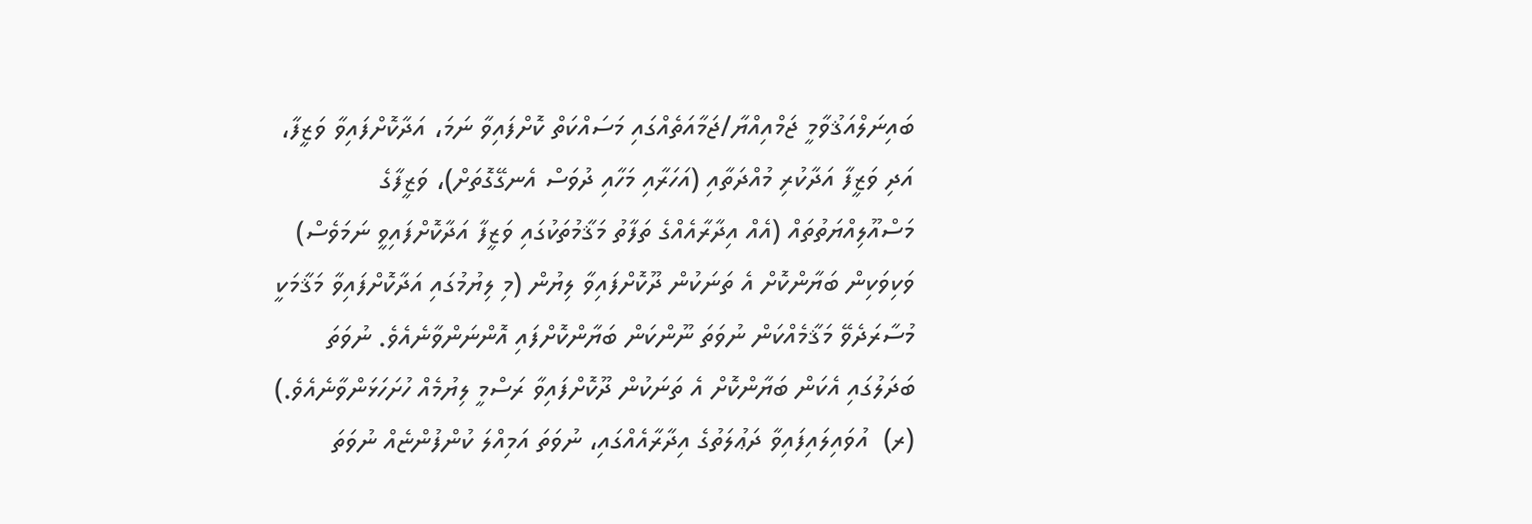ބައިނަލްއަޤުވާމީ ޖަމްއިއްޔާ/ޖަމާއަތެއްގައި މަސައްކަތް ކޮށްފައިވާ ނަމަ، އަދާކޮށްފައިވާ ވަޒީފާ، އަދި ވަޒީފާ އަދާކުރި މުއްދަތާއި (އަހަރާއި މަހާއި ދުވަސް އެނގޭގޮތަށް)، ވަޒީފާގެ މަސްއޫލިއްޔަތުތައް (އެއް އިދާރާއެއްގެ ތަފާތު މަޤާމުތަކުގައި ވަޒީފާ އަދާކޮށްފައިވީ ނަމަވެސް) ވަކިވަކިން ބަޔާންކޮށް އެ ތަނަކުން ދޫކޮށްފައިވާ ލިޔުން (މި ލިޔުމުގައި އަދާކޮށްފައިވާ މަޤާމަކީ މުސާރަދެވޭ މަޤާމެއްކަން ނުވަތަ ނޫންކަން ބަޔާންކޮށްފައި އޮންނަންވާނެއެވެ. ނުވަތަ ބަދަލުގައި އެކަން ބަޔާންކޮށް އެ ތަނަކުން ދޫކޮށްފައިވާ ރަސްމީ ލިޔުމެއް ހުށަހަޅަންވާނެއެވެ.)
(ރ)  އުވައިލައިފައިވާ ދަޢުލަތުގެ އިދާރާއެއްގައި، ނުވަތަ އަމިއްލަ ކުންފުންޏެއް ނުވަތަ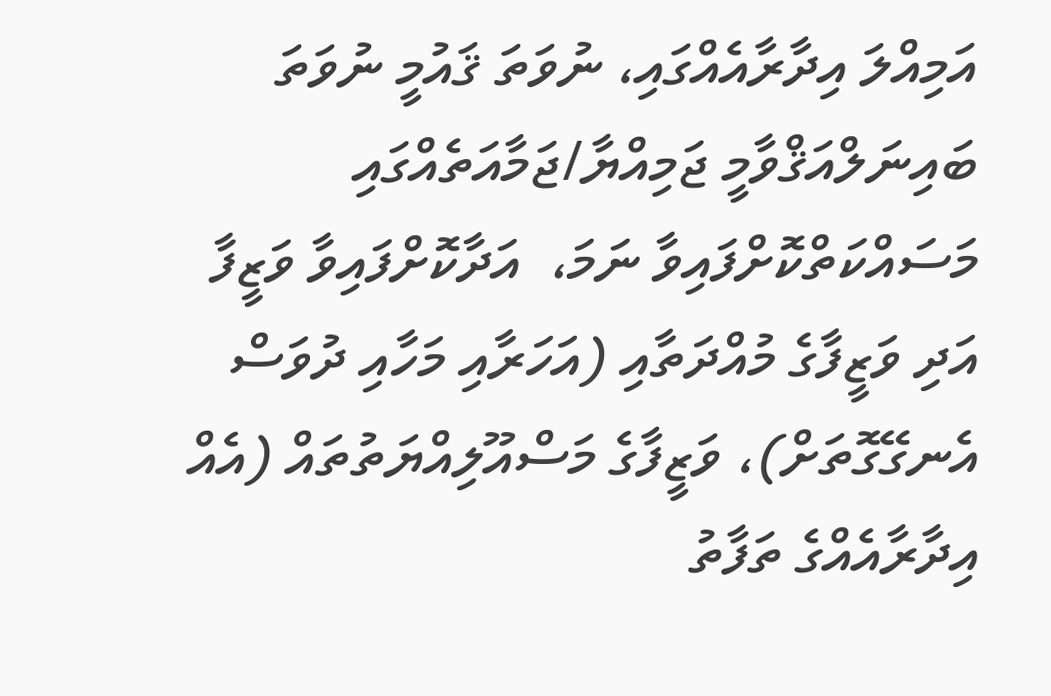އަމިއްލަ އިދާރާއެއްގައި، ނުވަތަ ޤައުމީ ނުވަތަ ބައިނަލްއަޤްވާމީ ޖަމިއްޔާ/ޖަމާއަތެއްގައި މަސައްކަތްކޮށްފައިވާ ނަމަ،  އަދާކޮށްފައިވާ ވަޒީފާ އަދި ވަޒީފާގެ މުއްދަތާއި (އަހަރާއި މަހާއި ދުވަސް އެނގޭގޮތަށް)، ވަޒީފާގެ މަސްއޫލިއްޔަތުތައް (އެއް އިދާރާއެއްގެ ތަފާތު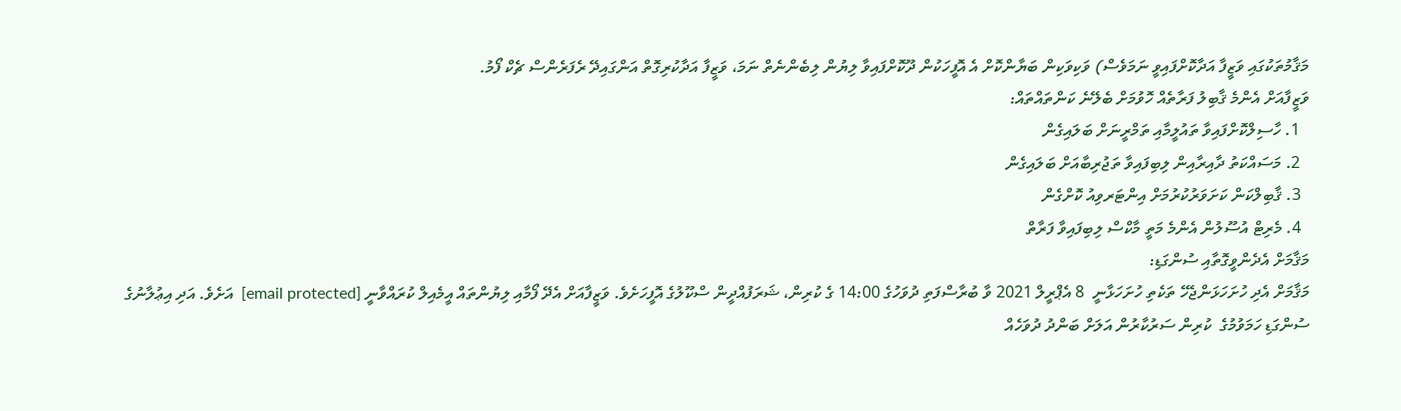މަޤާމުތަކުގައި ވަޒީފާ އަދާކޮށްފައިވީ ނަމަވެސް) ވަކިވަކިން ބަޔާންކޮށް އެ އޮފީހަކުން ދޫކޮށްފައިވާ ލިޔުން ލިބެންނެތް ނަމަ، ވަޒީފާ އަދާކުރިގޮތް އަންގައިދޭ ރެފަރެންސް ޗެކް ފޯމު.
ވަޒީފާއަށް އެންމެ ޤާބިލު ފަރާތެއް ހޮވުމަށް ބެލޭނެ ކަންތައްތައް:
  1. ހާސިލްކޮށްފައިވާ ތައުލީމާއި ތަމްރީނަށް ބަލައިގެން
  2. މަސައްކަތު ދާއިރާއިން ލިބިފައިވާ ތަޖުރިބާއަށް ބަލައިގެން
  3. ޤާބިލްކަން ކަށަވަރުކުރުމަށް އިންޓަރވިއު ކޮށްގެން
  4. މެރިޓް އުސޫލުން އެންމެ މަތީ މާކްސް ލިބިފައިވާ ފަރާތް
މަޤާމަށް އެދެންވީގޮތާއި ސުންގަޑި:
މަޤާމަށް އެދި ހުށަހަޅަންޖެހޭ ތަކެތި ހުށަހަޅާނީ  8 އެޕްރީލް 2021 ވާ ބުރާސްފަތި ދުވަހުގެ 14:00 ގެ ކުރިން، ޝަރަފުއްދީން ސްކޫލުގެ އޮފީހަށެވެ. ވަޒީފާއަށް އެދޭ ފޯމާއި ލިޔުންތައް އީމެއިލް ކުރައްވާނީ [email protected]  އަށެވެ. އަދި އިޢުލާނުގެ ސުންގަޑި ހަމަވުމުގެ  ކުރިން ސަރުކާރުން އަލަށް ބަންދު ދުވަހެއް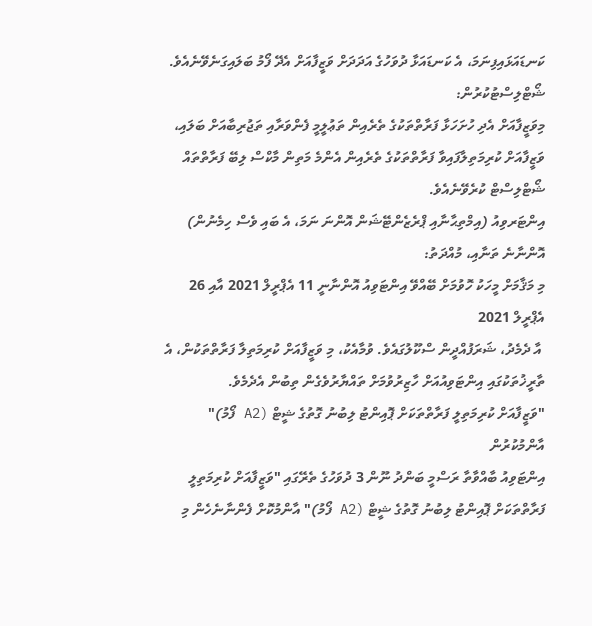ކަނޑައަޅައިފިނަމަ، އެ ކަނޑައަޅާ ދުވަހުގެ އަދަދަށް ވަޒީފާއަށް އެދޭ ފޯމު ބަލައިގަނެވޭނެއެވެ.
ޝޯޓްލިސްޓުކުރުން:
މިވަޒީފާއަށް އެދި ހުށަހަޅާ ފަރާތްތަކުގެ ތެރެއިން ތަޢުލީމީ ފެންވަރާއި ތަޖުރިބާއަށް ބަލައި، ވަޒީފާއަށް ކުރިމަތިލާފައިވާ ފަރާތްތަކުގެ ތެރެއިން އެންމެ މަތިން މާކްސް ލިބޭ ފަރާތްތައް ޝޯޓްލިސްޓް ކުރެވޭނެއެވެ.
އިންޓަރވިއު (އިމްތިޙާނާއި ޕްރެޒެންޓޭޝަން އޮންނަ ނަމަ، އެ ބައި ވެސް ހިމެނުން) އޮންނާނެ ތަނާއި، މުއްދަތު:
މި މަޤާމަށް މީހަކު ހޮވުމަށް ބޭއްވޭ އިންޓަވިއު އޮންނާނީ 11 އެޕްރީލް 2021 އާއި 26 އެޕްރީލް 2021
 އާ ދެމެދު، ޝަރަފުއްދީން ސްކޫލުގައެވެ. ވުމާއެކު، މި ވަޒީފާއަށް ކުރިމަތިލާ ފަރާތްތަކުން، އެ ތާރީޚުތަކުގައި އިންޓަވިއުއަށް ހާޒިރުވުމަށް ތައްޔާރުވެގެން ތިބުން އެދެމެވެ.
"ވަޒީފާއަށް ކުރިމަތިލީ ފަރާތްތަކަށް ޕޮއިންޓު ލިބުނު ގޮތުގެ ޝީޓް (A2 ފޯމު)" އާންމުކުރުން
އިންޓަވިއު ބާއްވާތާ ރަސްމީ ބަންދު ނޫން 3 ދުވަހުގެ ތެރޭގައި "ވަޒީފާއަށް ކުރިމަތިލީ ފަރާތްތަކަށް ޕޮއިންޓު ލިބުނު ގޮތުގެ ޝީޓް (A2 ފޯމު)" އާންމުކޮށް ފެންނާނެހެން މި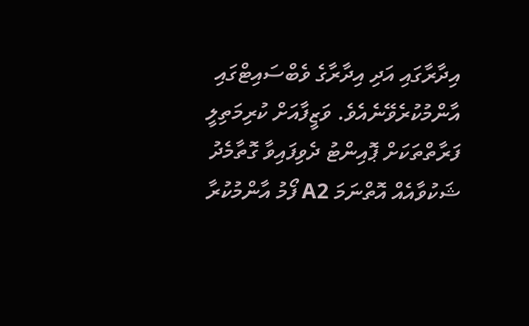އިދާރާގައި އަދި އިދާރާގެ ވެބްސައިޓްގައި އާންމުކުރެވޭނެއެވެ. ވަޒީފާއަށް ކުރިމަތިލީ ފަރާތްތަކަށް ޕޮއިންޓު ދެވިފައިވާ ގޮތާމެދު ޝަކުވާއެއް އޮތްނަމަ A2 ފޯމު އާންމުކުރާ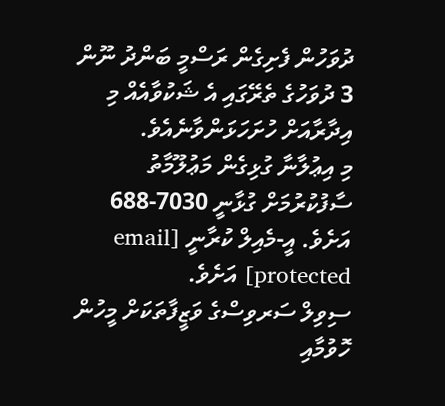ދުވަހުން ފެށިގެން ރަސްމީ ބަންދު ނޫން 3 ދުވަހުގެ ތެރޭގައި އެ ޝަކުވާއެއް މި އިދާރާއަށް ހުށަހަޅަންވާނެއެވެ.
މި އިޢުލާނާ ގުޅިގެން މަޢުލޫމާތު ސާފުކުރުމަށް ގުޅާނީ 7030-688 އަށެވެ. އީ-މެއިލް ކުރާނީ [email protected] އަށެވެ.
ސިވިލް ސަރވިސްގެ ވަޒީފާތަކަށް މީހުން ހޮވުމާއި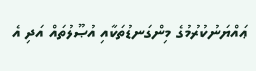ޢައްޔަނުކުރުމުގެ މިންގަނޑުތަކާއި އުޞޫލުތައް އަދި އެ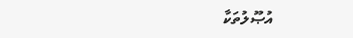އުޞޫލުތަކާ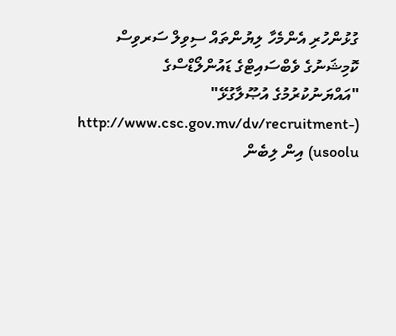ގުޅުންހުރި އެންމެހާ ލިޔުންތައް ސިވިލް ސަރވިސް ކޮމިޝަނުގެ ވެބްސައިޓްގެ ޑައުންލޯޑްސްގެ "އައްޔަނުކުރުމުގެ އުޞޫލާގުޅޭ" (http://www.csc.gov.mv/dv/recruitment-usoolu) އިން ލިބެން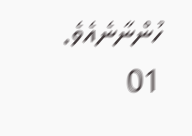ހުންނާނެއެވެ.
01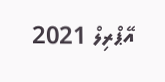އޭޕްރިލް 2021